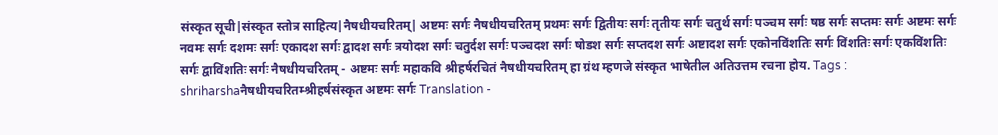संस्कृत सूची|संस्कृत स्तोत्र साहित्य|नैषधीयचरितम्| अष्टमः सर्गः नैषधीयचरितम् प्रथमः सर्गः द्वितीयः सर्गः तृतीयः सर्गः चतुर्थ सर्गः पञ्चम सर्गः षष्ठ सर्गः सप्तमः सर्गः अष्टमः सर्गः नवमः सर्गः दशमः सर्गः एकादश सर्गः द्वादश सर्गः त्रयोदश सर्गः चतुर्दश सर्गः पञ्चदश सर्गः षोडश सर्गः सप्तदश सर्गः अष्टादश सर्गः एकोनविंशतिः सर्गः विंशतिः सर्गः एकविंशतिः सर्गः द्वाविंशतिः सर्गः नैषधीयचरितम् - अष्टमः सर्गः महाकवि श्रीहर्षरचितं नैषधीयचरितम् हा ग्रंथ म्हणजे संस्कृत भाषेतील अतिउत्तम रचना होय. Tags : shriharshaनैषधीयचरितम्श्रीहर्षसंस्कृत अष्टमः सर्गः Translation -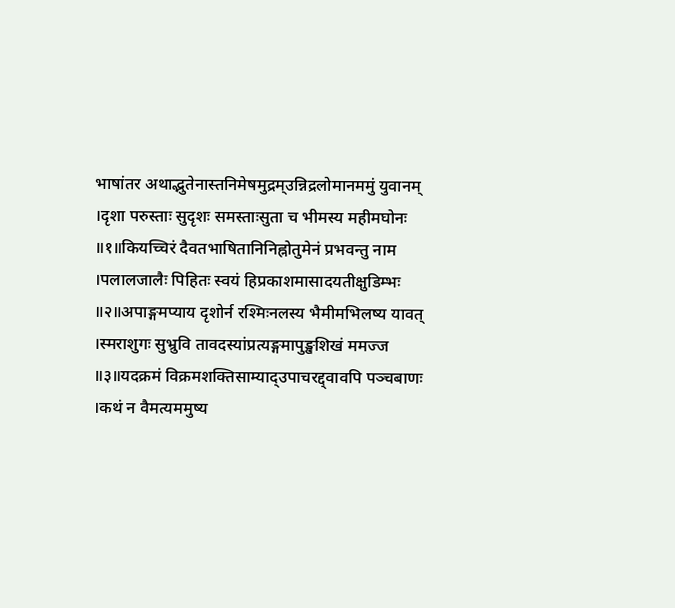भाषांतर अथाद्भुतेनास्तनिमेषमुद्रम्उन्निद्रलोमानममुं युवानम् ।दृशा परुस्ताः सुदृशः समस्ताःसुता च भीमस्य महीमघोनः ॥१॥कियच्चिरं दैवतभाषितानिनिह्नोतुमेनं प्रभवन्तु नाम ।पलालजालैः पिहितः स्वयं हिप्रकाशमासादयतीक्षुडिम्भः ॥२॥अपाङ्गमप्याय दृशोर्न रश्मिःनलस्य भैमीमभिलष्य यावत् ।स्मराशुगः सुभ्रुवि तावदस्यांप्रत्यङ्गमापुङ्खशिखं ममज्ज ॥३॥यदक्रमं विक्रमशक्तिसाम्याद्उपाचरद्द्वावपि पञ्चबाणः ।कथं न वैमत्यममुष्य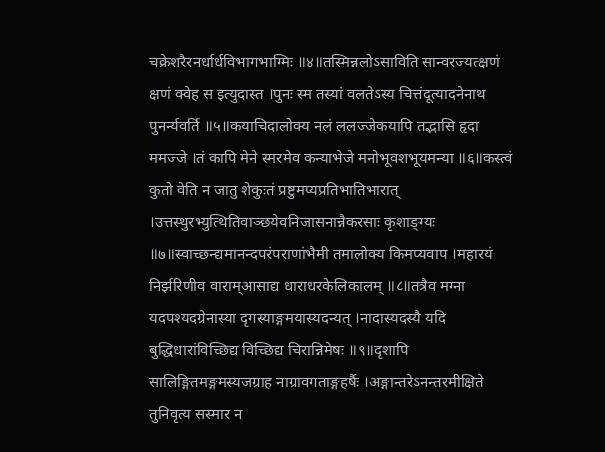चक्रेशरैरनर्धार्धविभागभाग्मिः ॥४॥तस्मिन्नलोऽसाविति सान्वरज्यत्क्षणं क्षणं क्वेह स इत्युदास्त ।पुनः स्म तस्यां वलतेऽस्य चित्तंदूत्यादनेनाथ पुनर्न्यवर्ति ॥५॥कयाचिदालोक्य नलं ललज्जेकयापि तद्भासि हृदा ममज्जे ।तं कापि मेने स्मरमेव कन्याभेजे मनोभूवशभूयमन्या ॥६॥कस्त्वं कुतो वेति न जातु शेकुःतं प्रष्टुमप्यप्रतिभातिभारात् ।उत्तस्थुरभ्युत्थितिवाञ्छयेवनिजासनान्नैकरसाः कृशाङ्ग्यः ॥७॥स्वाच्छन्द्यमानन्दपरंपराणांभैमी तमालोक्य किमप्यवाप ।महारयं निर्झरिणीव वाराम्आसाद्य धाराधरकेलिकालम् ॥८॥तत्रैव मग्ना यदपश्यदग्रेनास्या दृगस्याङ्गमयास्यदन्यत् ।नादास्यदस्यै यदि बुद्धिधारांविच्छिद्य विच्छिद्य चिरान्निमेषः ॥९॥दृशापि सालिङ्गितमङ्गमस्यजग्राह नाग्रावगताङ्गहर्षैः ।अङ्गान्तरेऽनन्तरमीक्षिते तुनिवृत्य सस्मार न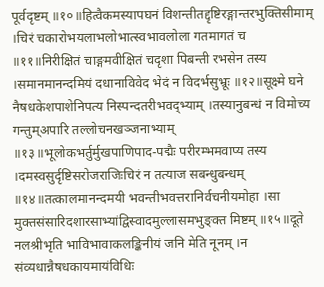पूर्वदृष्टम् ॥१०॥हित्वैकमस्यापघनं विशन्तीतद्दृष्टिरङ्गान्तरभुक्तिसीमाम् ।चिरं चकारोभयलाभलोभात्स्वभावलोला गतमागतं च ॥११॥निरीक्षितं चाङ्गमवीक्षितं चदृशा पिबन्ती रभसेन तस्य ।समानमानन्दमियं दधानाविवेद भेदं न विदर्भसुभ्रूः ॥१२॥सूक्ष्मे घने नैषधकेशपाशेनिपत्य निस्पन्दतरीभवद्भ्याम् ।तस्यानुबन्धं न विमोच्य गन्तुम्अपारि तल्लोचनखञ्जनाभ्याम् ॥१३॥भूलोकभर्तुर्मुखपाणिपाद-पद्मैः परीरम्भमवाप्य तस्य ।दमस्वसुर्दृष्टिसरोजराजिःचिरं न तत्याज सबन्धुबन्धम् ॥१४॥तत्कालमानन्दमयी भवन्तीभवत्तरानिर्वचनीयमोहा ।सा मुक्तसंसारिदशारसाभ्यांद्विस्वादमुल्लासमभुङ्क्त मिष्टम् ॥१५॥दूते नलश्रीभृति भाविभावाकलङ्किनीयं जनि मेति नूनम् ।न संव्यधान्नैषधकायमायंविधिः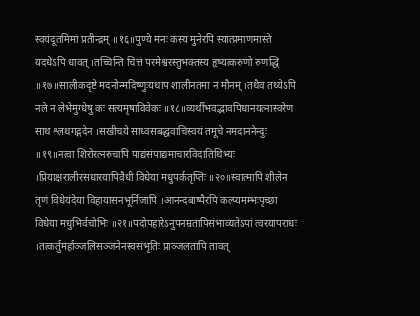स्वयंदूतमिमां प्रतीन्द्रम् ॥१६॥पुण्ये मनः कस्य मुनेरपि स्यात्प्रमाणमास्ते यदधेऽपि धावत् ।तच्चिन्ति चित्तं परमेश्वरस्तुभक्तस्य हृष्यत्करुणो रुणद्धि ॥१७॥सालीकदृष्टे मदनोन्मदिष्णुःयथाप शालीनतमा न मौनम् ।तथैव तथ्येऽपि नले न लेभेमुग्धेषु कः सत्यमृषाविवेकः ॥१८॥व्यर्थीभवद्भावपिधानयत्नास्वरेण साथ श्लथगद्गदेन ।सखीचये साध्वसबद्धवाचिस्वयं तमूचे नमदाननेन्दुः ॥१९॥नत्वा शिरोरत्नरुचापि पाद्यंसंपाद्यमाचारविदातिथिभ्यः ।प्रियाक्षरालीरसधारयापिवैधी विधेया मधुपर्कतृप्तिः ॥२०॥स्वात्मापि शीलेन तृणं विधेयंदेया विहायासनभूर्निजापि ।आनन्दबाष्पैरपि कल्प्यमम्भःपृच्छा विधेया मधुभिर्वचोभिः ॥२१॥पदोपहारेऽनुपनम्रतापिसंभाव्यतेऽपां त्वरयापराधः ।तत्कर्तुमर्हाञ्जलिसञ्जनेनस्वसंभृतिः प्राञ्जलतापि तावत्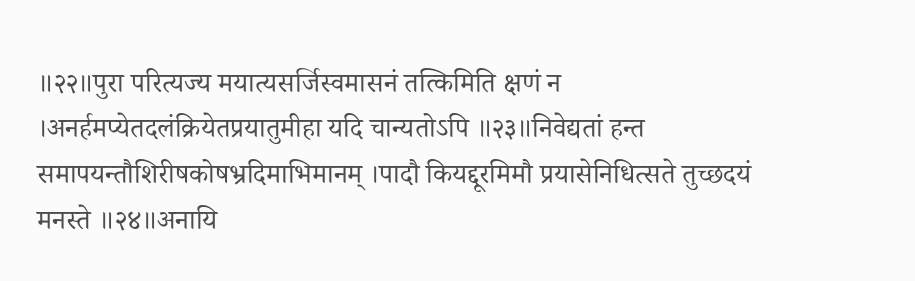॥२२॥पुरा परित्यज्य मयात्यसर्जिस्वमासनं तत्किमिति क्षणं न ।अनर्हमप्येतदलंक्रियेतप्रयातुमीहा यदि चान्यतोऽपि ॥२३॥निवेद्यतां हन्त समापयन्तौशिरीषकोषभ्रदिमाभिमानम् ।पादौ कियद्दूरमिमौ प्रयासेनिधित्सते तुच्छदयं मनस्ते ॥२४॥अनायि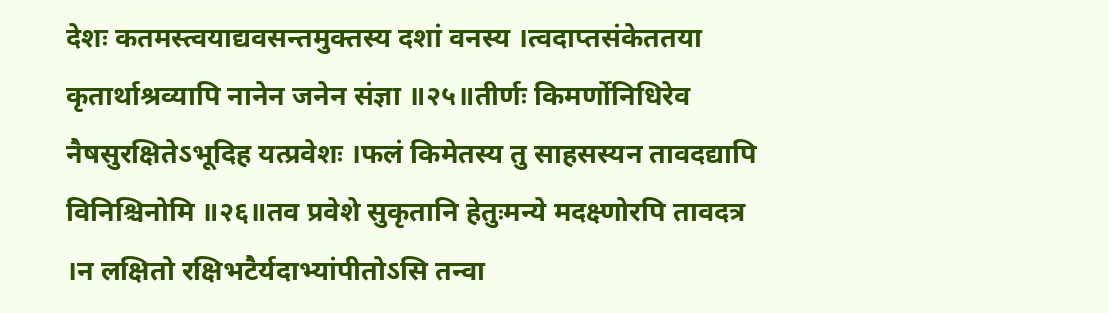देशः कतमस्त्वयाद्यवसन्तमुक्तस्य दशां वनस्य ।त्वदाप्तसंकेततया कृतार्थाश्रव्यापि नानेन जनेन संज्ञा ॥२५॥तीर्णः किमर्णोनिधिरेव नैषसुरक्षितेऽभूदिह यत्प्रवेशः ।फलं किमेतस्य तु साहसस्यन तावदद्यापि विनिश्चिनोमि ॥२६॥तव प्रवेशे सुकृतानि हेतुःमन्ये मदक्ष्णोरपि तावदत्र ।न लक्षितो रक्षिभटैर्यदाभ्यांपीतोऽसि तन्वा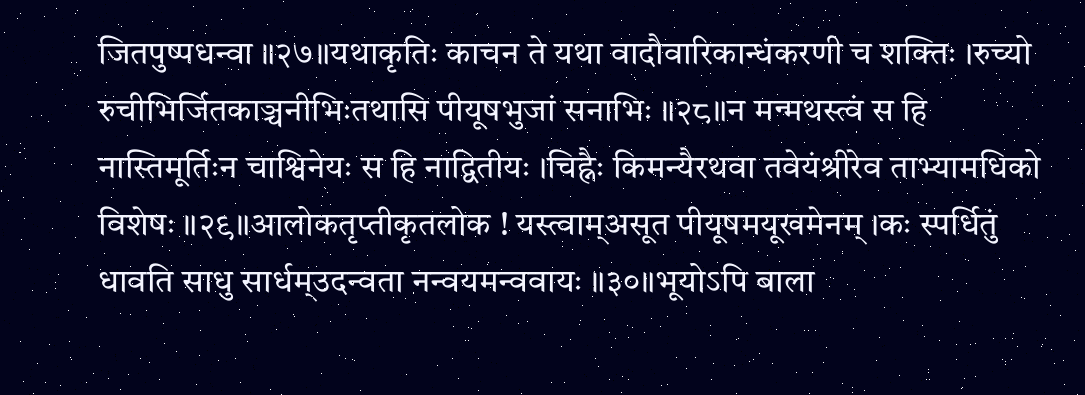जितपुष्पधन्वा ॥२७॥यथाकृतिः काचन ते यथा वादौवारिकान्धंकरणी च शक्तिः ।रुच्यो रुचीभिर्जितकाञ्चनीभिःतथासि पीयूषभुजां सनाभिः ॥२८॥न मन्मथस्त्वं स हि नास्तिमूर्तिःन चाश्विनेयः स हि नाद्वितीयः ।चिह्नैः किमन्यैरथवा तवेयंश्रीरेव ताभ्यामधिको विशेषः ॥२९॥आलोकतृप्तीकृतलोक ! यस्त्वाम्असूत पीयूषमयूखमेनम् ।कः स्पर्धितुं धावति साधु सार्धम्उदन्वता नन्वयमन्ववायः ॥३०॥भूयोऽपि बाला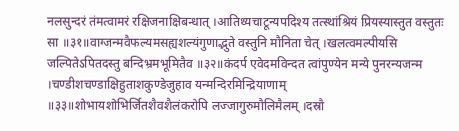नलसुन्दरं तंमत्वामरं रक्षिजनाक्षिबन्धात् ।आतिथ्यचाटून्यपदिश्य तत्स्थांश्रियं प्रियस्यास्तुत वस्तुतः सा ॥३१॥वाग्जन्मवैफल्यमसह्यशल्यंगुणाद्भुते वस्तुनि मौनिता चेत् ।खलत्वमल्पीयसि जल्पितेऽपितदस्तु बन्दिभ्रमभूमितैव ॥३२॥कंदर्प एवेदमविन्दत त्वांपुण्येन मन्ये पुनरन्यजन्म ।चण्डीशचण्डाक्षिहुताशकुण्डेजुहाव यन्मन्दिरमिन्द्रियाणाम् ॥३३॥शोभायशोभिर्जितशैवशैलंकरोपि लज्जागुरुमौलिमैलम् ।दस्रौ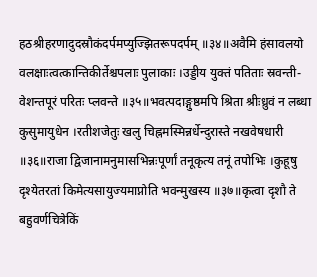हठश्रीहरणादुदस्रौकंदर्पमप्युज्झितरूपदर्पम् ॥३४॥अवैमि हंसावलयो वलक्षाःत्वत्कान्तिकीर्तेश्चपलाः पुलाकाः ।उड्डीय युक्तं पतिताः स्रवन्ती-वेशन्तपूरं परितः प्लवन्ते ॥३५॥भवत्पदाङ्गुष्ठमपि श्रिता श्रीःध्रुवं न लब्धा कुसुमायुधेन ।रतीशजेतुः खलु चिह्नमस्मिन्नर्धेन्दुरास्ते नखवेषधारी ॥३६॥राजा द्विजानामनुमासभिन्नःपूर्णां तनूकृत्य तनूं तपोभिः ।कुहूषु दृश्येतरतां किमेत्यसायुज्यमाप्नोति भवन्मुखस्य ॥३७॥कृत्वा दृशौ ते बहुवर्णचित्रेकिं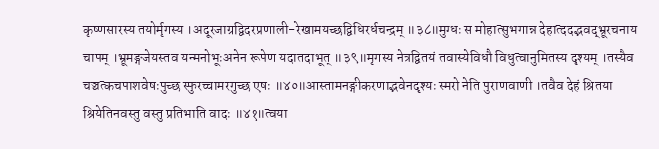कृष्णसारस्य तयोर्मृगस्य ।अदूरजाग्रद्विदरप्रणाली-रेखामयच्छद्विधिरर्धचन्द्रम् ॥३८॥मुग्धः स मोहात्सुभगान्न देहात्ददद्भवद्भ्रूरचनाय चापम् ।भ्रूमङ्गजेयस्तव यन्मनोभूःअनेन रूपेण यदातदाभूत् ॥३९॥मृगस्य नेत्रद्वितयं तवास्येविधौ विधुत्वानुमितस्य दृश्यम् ।तस्यैव चञ्चत्कचपाशवेषःपुच्छ स्फुरच्चामरगुच्छ एषः ॥४०॥आस्तामनङ्गीकरणाद्भवेनदृश्यः स्मरो नेति पुराणवाणी ।तवैव देहं श्रितया श्रियेतिनवस्तु वस्तु प्रतिभाति वादः ॥४१॥त्वया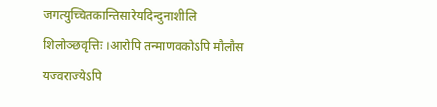जगत्युच्चितकान्तिसारेयदिन्दुनाशीलि शिलोञ्छवृत्तिः ।आरोपि तन्माणवकोऽपि मौलौस यज्वराज्येऽपि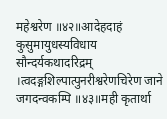महेश्वरेण ॥४२॥आदेहदाहं कुसुमायुधस्यविधाय सौन्दर्यकथादरिद्रम् ।त्वदङ्गशिल्पात्पुनरीश्वरेणचिरेण जाने जगदन्वकम्पि ॥४३॥मही कृतार्था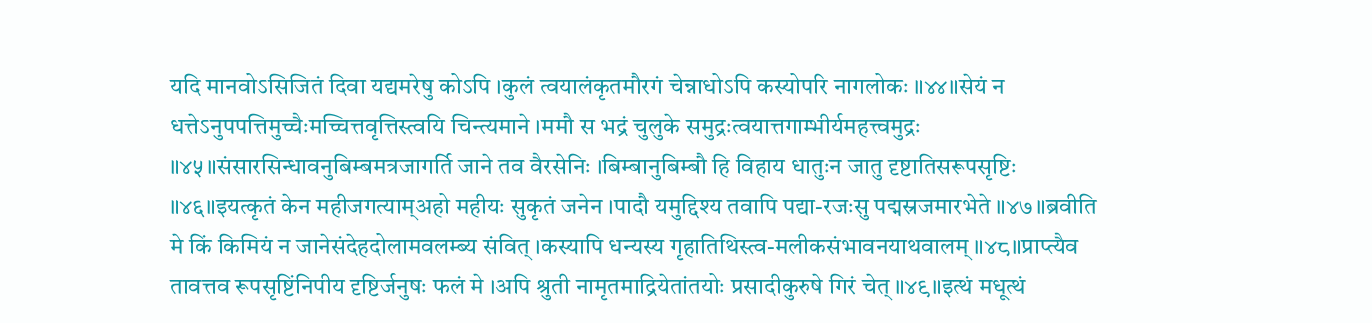यदि मानवोऽसिजितं दिवा यद्यमरेषु कोऽपि ।कुलं त्वयालंकृतमौरगं चेन्नाधोऽपि कस्योपरि नागलोकः ॥४४॥सेयं न धत्तेऽनुपपत्तिमुच्चैःमच्चित्तवृत्तिस्त्वयि चिन्त्यमाने ।ममौ स भद्रं चुलुके समुद्रःत्वयात्तगाम्भीर्यमहत्त्वमुद्रः ॥४५॥संसारसिन्धावनुबिम्बमत्रजागर्ति जाने तव वैरसेनिः ।बिम्बानुबिम्बौ हि विहाय धातुःन जातु दृष्टातिसरूपसृष्टिः ॥४६॥इयत्कृतं केन महीजगत्याम्अहो महीयः सुकृतं जनेन ।पादौ यमुद्दिश्य तवापि पद्या-रजःसु पद्मस्रजमारभेते ॥४७॥ब्रवीति मे किं किमियं न जानेसंदेहदोलामवलम्ब्य संवित् ।कस्यापि धन्यस्य गृहातिथिस्त्व-मलीकसंभावनयाथवालम् ॥४८॥प्राप्त्यैव तावत्तव रूपसृष्टिंनिपीय दृष्टिर्जनुषः फलं मे ।अपि श्रुती नामृतमाद्रियेतांतयोः प्रसादीकुरुषे गिरं चेत् ॥४९॥इत्थं मधूत्थं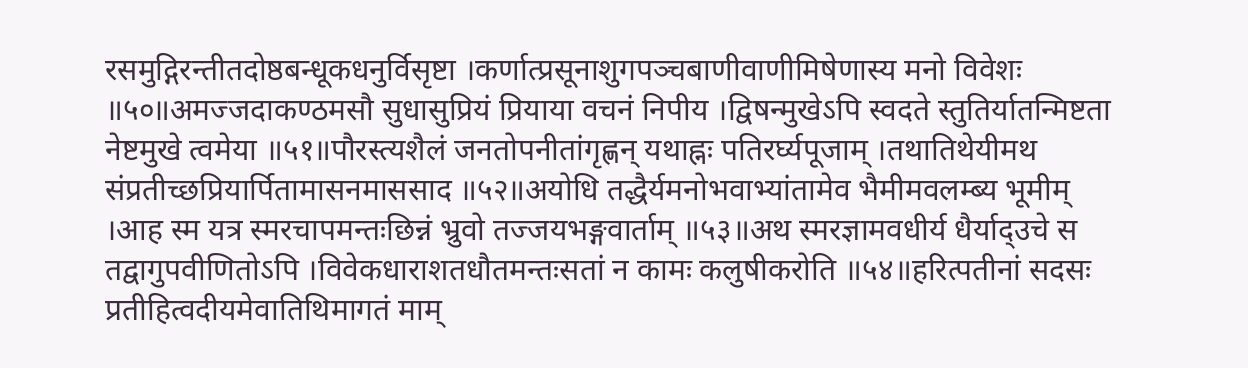रसमुद्गिरन्तीतदोष्ठबन्धूकधनुर्विसृष्टा ।कर्णात्प्रसूनाशुगपञ्चबाणीवाणीमिषेणास्य मनो विवेशः ॥५०॥अमज्जदाकण्ठमसौ सुधासुप्रियं प्रियाया वचनं निपीय ।द्विषन्मुखेऽपि स्वदते स्तुतिर्यातन्मिष्टता नेष्टमुखे त्वमेया ॥५१॥पौरस्त्यशैलं जनतोपनीतांगृह्णन् यथाह्नः पतिरर्घ्यपूजाम् ।तथातिथेयीमथ संप्रतीच्छप्रियार्पितामासनमाससाद ॥५२॥अयोधि तद्धैर्यमनोभवाभ्यांतामेव भैमीमवलम्ब्य भूमीम् ।आह स्म यत्र स्मरचापमन्तःछिन्नं भ्रुवो तज्जयभङ्गवार्ताम् ॥५३॥अथ स्मरज्ञामवधीर्य धैर्याद्उचे स तद्वागुपवीणितोऽपि ।विवेकधाराशतधौतमन्तःसतां न कामः कलुषीकरोति ॥५४॥हरित्पतीनां सदसः प्रतीहित्वदीयमेवातिथिमागतं माम्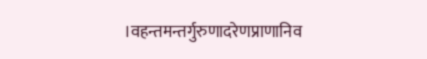।वहन्तमन्तर्गुरुणादरेणप्राणानिव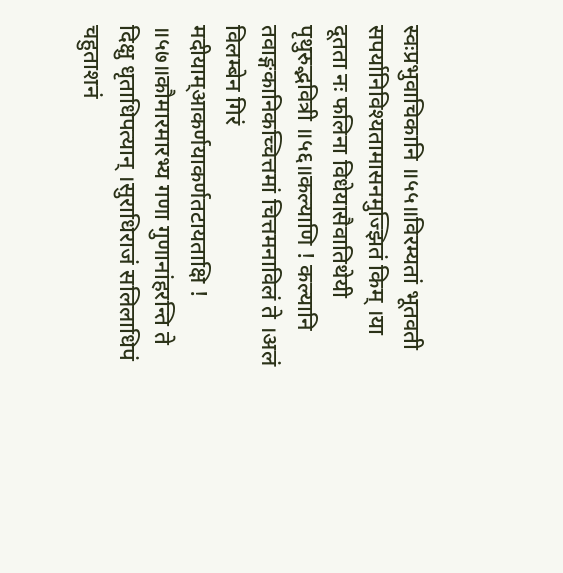स्वःप्रभुवाचिकानि ॥५५॥विरम्यतां भूतवती सपर्यानिविश्यतामासनमुज्झितं किम् ।या दूतता नः फलिना विधेयासैवातिथेयी पृथुरुद्भवित्री ॥५६॥कल्याणि ! कल्यानि तवाङ्गकानिकच्चित्तमां चित्तमनाविलं ते ।अलं विलम्बेन गिरं मदीयाम्आकर्णयाकर्णतटायताक्षि ! ॥५७॥कौमारमारभ्य गणा गुणानांहरन्ति ते दिक्षु धृताधिपत्यान् ।सुराधिराजं सलिलाधिपं चहुताशनं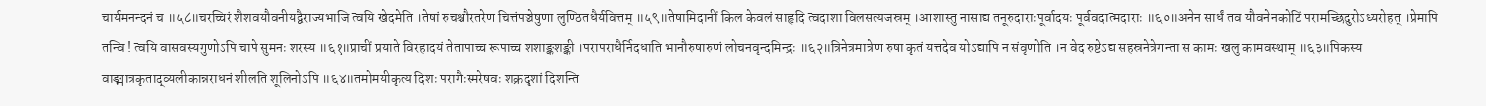चार्यमनन्दनं च ॥५८॥चरच्चिरं शैशवयौवनीयद्वैराज्यभाजि त्वयि खेदमेति ।तेषां रुचश्चौरतरेण चित्तंपञ्चेषुणा लुण्ठितधैर्यवित्तम् ॥५९॥तेषामिदानीं किल केवलं साहृदि त्वदाशा विलसत्यजस्रम् ।आशास्तु नासाद्य तनूरुदाराःपूर्वादयः पूर्ववदात्मदाराः ॥६०॥अनेन सार्धं तव यौवनेनकोटिं परामच्छिदुरोऽध्यरोहत् ।प्रेमापि तन्वि ! त्वयि वासवस्यगुणोऽपि चापे सुमनः शरस्य ॥६१॥प्राचीं प्रयाते विरहादयं तेतापाच्च रूपाच्च शशाङ्कशङ्की ।परापराधैर्निदधाति भानौरुषारुणं लोचनवृन्दमिन्द्रः ॥६२॥त्रिनेत्रमात्रेण रुषा कृतं यत्तदेव योऽद्यापि न संवृणोति ।न वेद रुष्टेऽद्य सहस्रनेत्रेगन्ता स कामः खलु कामवस्थाम् ॥६३॥पिकस्य वाङ्मात्रकृताद्व्यलीकान्नराधनं शीलति शूलिनोऽपि ॥६४॥तमोमयीकृत्य दिशः परागैःस्मरेषवः शक्रदृशां दिशन्ति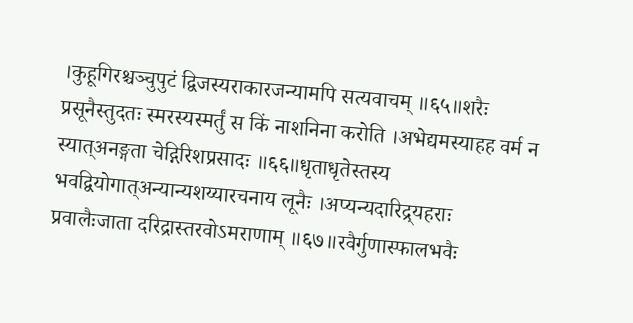।कुहूगिरश्चञ्चुपुटं द्विजस्यराकारजन्यामपि सत्यवाचम् ॥६५॥शरैः प्रसूनैस्तुदतः स्मरस्यस्मर्तुं स किं नाशनिना करोति ।अभेद्यमस्याहह वर्म न स्यात्अनङ्गता चेद्गिरिशप्रसादः ॥६६॥धृताधृतेस्तस्य भवद्वियोगात्अन्यान्यशय्यारचनाय लूनैः ।अप्यन्यदारिद्र्यहराः प्रवालैःजाता दरिद्रास्तरवोऽमराणाम् ॥६७॥रवैर्गुणास्फालभवैः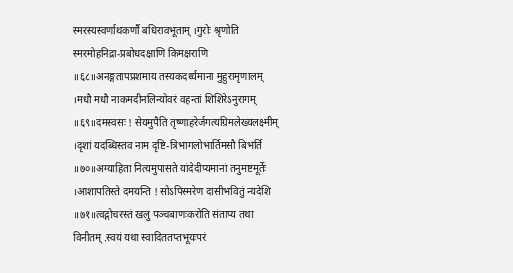स्मरस्यस्वर्णाथकर्णौ बधिरावभूताम् ।गुरोः श्रृणोति स्मरमोहनिद्रा-प्रबोधदक्षाणि किमक्षराणि ॥६८॥अनङ्गतापप्रशमाय तस्यकदर्थ्यमाना मुहुरामृणालम् ।मधौ मधौ नाकमदीनलिन्योवरं वहन्तां शिशिरेऽनुरागम् ॥६९॥दमस्वसः ! सेयमुपैति तृष्णाहरेर्जगत्यग्रिमलेख्यलक्ष्मीम् ।दृशां यदब्धिस्तव नाम दृष्टि-त्रिभागलोभार्तिमसौ बिभर्ति ॥७०॥अग्याहिता नित्यमुपासते यांदेदीप्यमानां तनुमष्टमूर्तेः ।आशापतिस्ते दमयन्ति ! सोऽपिस्मरेण दासीभवितुं न्यदेशि ॥७१॥त्वद्गोचरस्तं खलु पञ्चबाणःकरोति संताप्य तथा विनीतम् .स्वयं यथा स्वादिततप्तभूयःपरं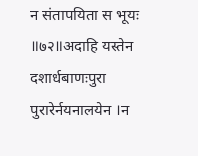न संतापयिता स भूयः ॥७२॥अदाहि यस्तेन दशार्धबाणःपुरा पुरारेर्नयनालयेन ।न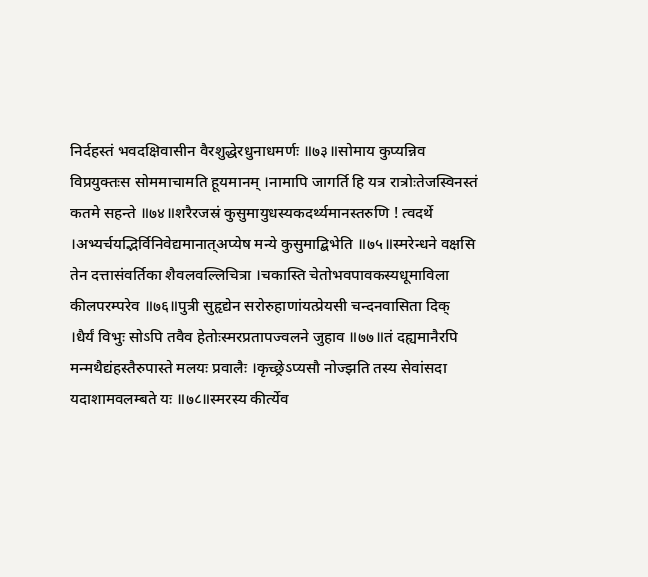निर्दहस्तं भवदक्षिवासीन वैरशुद्धेरधुनाधमर्णः ॥७३॥सोमाय कुप्यन्निव विप्रयुक्तःस सोममाचामति हूयमानम् ।नामापि जागर्ति हि यत्र रात्रोःतेजस्विनस्तं कतमे सहन्ते ॥७४॥शरैरजस्रं कुसुमायुधस्यकदर्थ्यमानस्तरुणि ! त्वदर्थे ।अभ्यर्चयद्भिर्विनिवेद्यमानात्अप्येष मन्ये कुसुमाद्बिभेति ॥७५॥स्मरेन्धने वक्षसि तेन दत्तासंवर्तिका शैवलवल्लिचित्रा ।चकास्ति चेतोभवपावकस्यधूमाविला कीलपरम्परेव ॥७६॥पुत्री सुहृद्येन सरोरुहाणांयत्प्रेयसी चन्दनवासिता दिक् ।धैर्यं विभुः सोऽपि तवैव हेतोःस्मरप्रतापज्वलने जुहाव ॥७७॥तं दह्यमानैरपि मन्मथैद्यंहस्तैरुपास्ते मलयः प्रवालैः ।कृच्छ्रेऽप्यसौ नोज्झति तस्य सेवांसदा यदाशामवलम्बते यः ॥७८॥स्मरस्य कीर्त्येव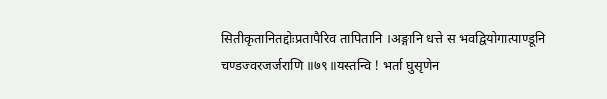सितीकृतानितद्दोःप्रतापैरिव तापितानि ।अङ्गानि धत्ते स भवद्वियोगात्पाण्डूनि चण्डज्वरजर्जराणि ॥७९॥यस्तन्वि ! भर्ता घुसृणेन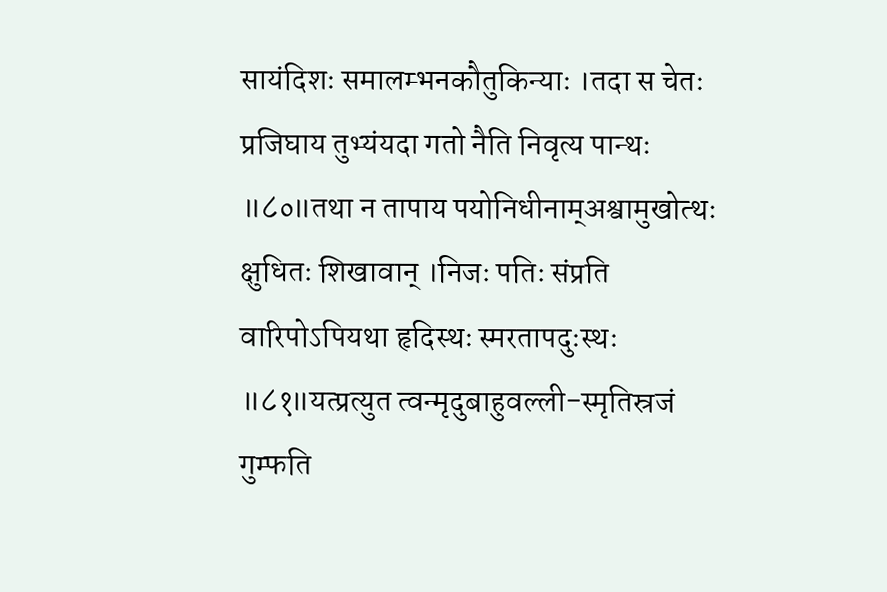सायंदिशः समालम्भनकौतुकिन्याः ।तदा स चेतः प्रजिघाय तुभ्यंयदा गतो नैति निवृत्य पान्थः ॥८०॥तथा न तापाय पयोनिधीनाम्अश्वामुखोत्थः क्षुधितः शिखावान् ।निजः पतिः संप्रति वारिपोऽपियथा हृदिस्थः स्मरतापदुःस्थः ॥८१॥यत्प्रत्युत त्वन्मृदुबाहुवल्ली-स्मृतिस्रजं गुम्फति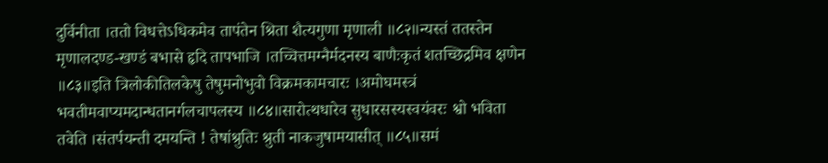दुर्विनीता ।ततो विधत्तेऽधिकमेव तापंतेन श्रिता शैत्यगुणा मृणाली ॥८२॥न्यस्तं ततस्तेन मृणालदण्ड-खण्डं बभासे हृदि तापभाजि ।तच्चित्तमग्नैर्मदनस्य बाणैःकृतं शतच्छिद्रमिव क्षणेन ॥८३॥इति त्रिलोकीतिलकेषु तेषुमनोभुवो विक्रमकामचारः ।अमोघमस्त्रं भवतीमवाप्यमदान्धतानर्गलचापलस्य ॥८४॥सारोत्थधारेव सुधारसस्यस्वयंवरः श्वो भविता तवेति ।संतर्पयन्ती दमयन्ति ! तेषांश्रुतिः श्रुती नाकजुषामयासीत् ॥८५॥समं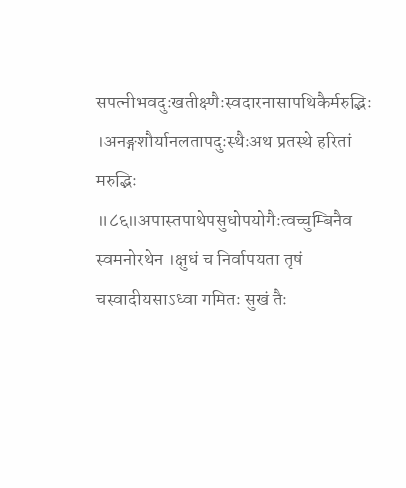सपत्नीभवदुःखतीक्ष्णैःस्वदारनासापथिकैर्मरुद्भिः ।अनङ्गशौर्यानलतापदुःस्थैःअथ प्रतस्थे हरितां मरुद्भिः ॥८६॥अपास्तपाथेपसुधोपयोगैःत्वच्चुम्बिनैव स्वमनोरथेन ।क्षुधं च निर्वापयता तृषं चस्वादीयसाऽध्वा गमितः सुखं तैः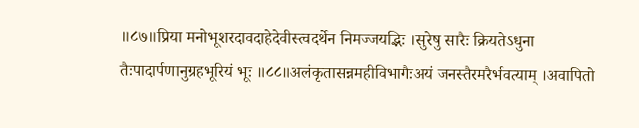॥८७॥प्रिया मनोभूशरदावदाहेदेवीस्त्वदर्थेन निमज्जयद्भिः ।सुरेषु सारैः क्रियतेऽधुना तैःपादार्पणानुग्रहभूरियं भूः ॥८८॥अलंकृतासन्नमहीविभागैःअयं जनस्तैरमरैर्भवत्याम् ।अवापितो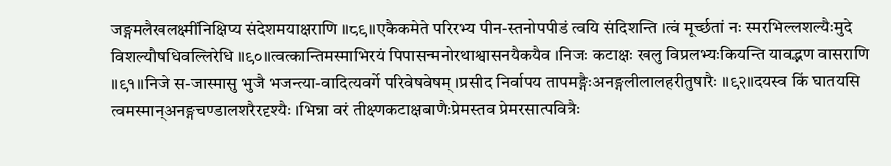जङ्गमलैखलक्ष्मींनिक्षिप्य संदेशमयाक्षराणि ॥८९॥एकैकमेते परिरभ्य पीन-स्तनोपपीडं त्वयि संदिशन्ति ।त्वं मूर्च्छतां नः स्मरभिल्लशल्यैःमुदे विशल्यौषधिवल्लिरेधि ॥९०॥त्वत्कान्तिमस्माभिरयं पिपासन्मनोरथाश्वासनयैकयैव ।निजः कटाक्षः खलु विप्रलभ्यःकियन्ति यावद्भण वासराणि ॥९१॥निजे स-जास्मासु भुजै भजन्त्या-वादित्यवर्गे परिवेषवेषम् ।प्रसीद निर्वापय तापमङ्गैःअनङ्गलीलालहरीतुषारैः ॥९२॥दयस्व किं घातयसि त्वमस्मान्अनङ्गचण्डालशरैरदृश्यैः ।भिन्ना वरं तीक्ष्णकटाक्षबाणैःप्रेमस्तव प्रेमरसात्पवित्रैः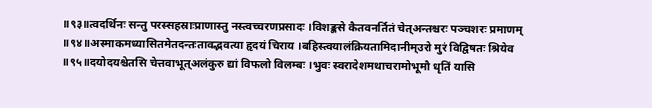॥९३॥त्वदर्थिनः सन्तु परस्सहस्राःप्राणास्तु नस्त्वच्चरणप्रसादः ।विशङ्कसे कैतवनर्तितं चेत्अन्तश्चरः पञ्चशरः प्रमाणम् ॥९४॥अस्माकमध्यासितमेतदन्तःतावद्भवत्या हृदयं चिराय ।बहिस्त्वयालंक्रियतामिदानीम्उरो मुरं विद्विषतः श्रियेव ॥९५॥दयोदयश्चेतसि चेत्तवाभूत्अलंकुरु द्यां विफलो विलम्बः ।भुवः स्वरादेशमथाचरामोभूमौ धृतिं यासि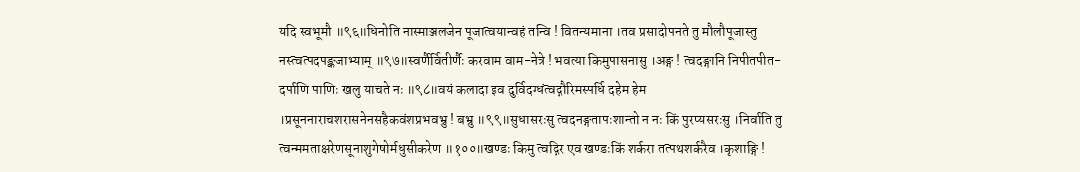यदि स्वभूमौ ॥९६॥धिनोति नास्माञ्जलजेन पूजात्वयान्वहं तन्वि ! वितन्यमाना ।तव प्रसादोपनते तु मौलौपूजास्तु नस्त्वत्पदपङ्कजाभ्याम् ॥९७॥स्वर्णैर्वितीर्णैः करवाम वाम-नेत्रे ! भवत्या किमुपासनासु ।अङ्ग ! त्वदङ्गानि निपीतपीत-दर्पाणि पाणिः खलु याचते नः ॥९८॥वयं कलादा इव दुर्विदग्धंत्वद्गौरिमस्पर्धि दहेम हेम ।प्रसूननाराचशरासनेनसहैकवंशप्रभवभ्रु ! बभ्रु ॥९९॥सुधासरःसु त्वदनङ्गतापःशान्तो न नः किं पुरप्यसरःसु ।निर्वाति तु त्वन्ममताक्षरेणसूनाशुगेषोर्मधुसीकरेण ॥१००॥खण्डः किमु त्वद्गिर एव खण्डःकिं शर्करा तत्पथशर्करैव ।कृशाङ्गि !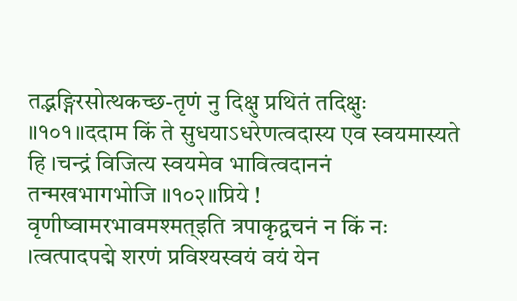तद्भङ्गिरसोत्थकच्छ-तृणं नु दिक्षु प्रथितं तदिक्षुः ॥१०१॥ददाम किं ते सुधयाऽधरेणत्वदास्य एव स्वयमास्यते हि ।चन्द्रं विजित्य स्वयमेव भावित्वदाननं तन्मखभागभोजि ॥१०२॥प्रिये ! वृणीष्वामरभावमश्मत्इति त्रपाकृद्वचनं न किं नः ।त्वत्पादपद्मे शरणं प्रविश्यस्वयं वयं येन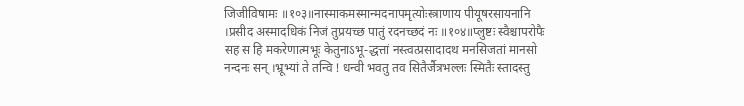जिजीविषामः ॥१०३॥नास्माकमस्मान्मदनापमृत्योःस्त्राणाय पीयूषरसायनानि ।प्रसीद अस्मादधिकं निजं तुप्रयच्छ पातुं रदनच्छदं नः ॥१०४॥प्लुष्टः स्वैश्चापरोपैः सह स हि मकरेणात्मभूः केतुनाऽभू-द्धत्तां नस्त्वत्प्रसादादथ मनसिजतां मानसो नन्दनः सन् ।भ्रूभ्यां ते तन्वि ! धन्वी भवतु तव सितैर्जैत्रभल्लः स्मितैः स्तादस्तु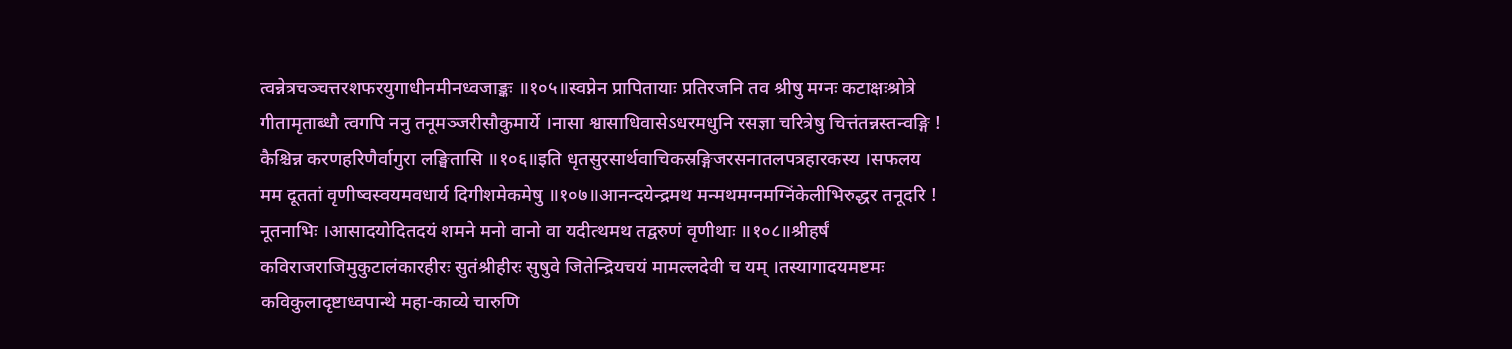त्वन्नेत्रचञ्चत्तरशफरयुगाधीनमीनध्वजाङ्कः ॥१०५॥स्वप्नेन प्रापितायाः प्रतिरजनि तव श्रीषु मग्नः कटाक्षःश्रोत्रे गीतामृताब्धौ त्वगपि ननु तनूमञ्जरीसौकुमार्ये ।नासा श्वासाधिवासेऽधरमधुनि रसज्ञा चरित्रेषु चित्तंतन्नस्तन्वङ्गि ! कैश्चिन्न करणहरिणैर्वागुरा लङ्घितासि ॥१०६॥इति धृतसुरसार्थवाचिकस्रङ्गिजरसनातलपत्रहारकस्य ।सफलय मम दूततां वृणीष्वस्वयमवधार्य दिगीशमेकमेषु ॥१०७॥आनन्दयेन्द्रमथ मन्मथमग्नमग्निंकेलीभिरुद्धर तनूदरि ! नूतनाभिः ।आसादयोदितदयं शमने मनो वानो वा यदीत्थमथ तद्वरुणं वृणीथाः ॥१०८॥श्रीहर्षं कविराजराजिमुकुटालंकारहीरः सुतंश्रीहीरः सुषुवे जितेन्द्रियचयं मामल्लदेवी च यम् ।तस्यागादयमष्टमः कविकुलादृष्टाध्वपान्थे महा-काव्ये चारुणि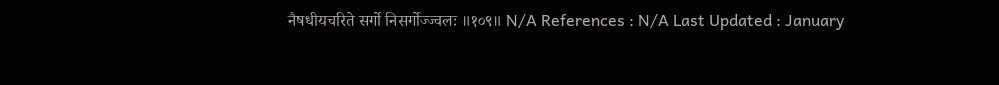नैषधीयचरिते सर्गो निसर्गोज्ज्वलः ॥१०९॥ N/A References : N/A Last Updated : January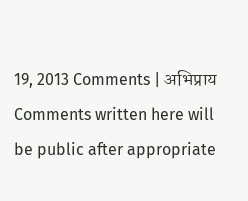19, 2013 Comments | अभिप्राय Comments written here will be public after appropriate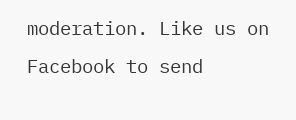moderation. Like us on Facebook to send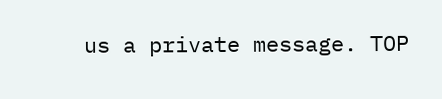us a private message. TOP